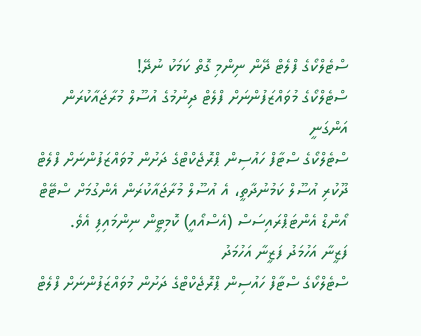ސްޓެލްކޯގެ ފްލެޓް ދޭން ނިންމި ގޮތް ކަމަކު ނުދޭ!
ސްޓެލްކޯގެ މުވައްޒަފުންނަށް ފްލެޓް ދިނުމުގެ އުސޫލް މުރާޖައާކުރަން އަންގަނީ
ސްޓެލްކޯގެ ސްޓާފް ހައުސިން ޕްރޮޖެކްޓްގެ ދަށުން މުވައްޒަފުންނަށް ފްލެޓް ދޫކުރި އުސޫލް ކަމުނުދާތީ، އެ އުސޫލް މުރާޖައާކުރަން އެންގުމަށް ސްޓޭޓް އޯންޑް އެންޓަޕްރައިސަސް (އެސްއޯއީ) ކޮމިޓީން ނިންމައިފި އެވެ.
ފަޒީނާ އަހުމަދު ފަޒީނާ އަހުމަދު
ސްޓެލްކޯގެ ސްޓާފް ހައުސިން ޕްރޮޖެކްޓްގެ ދަށުން މުވައްޒަފުންނަށް ފްލެޓް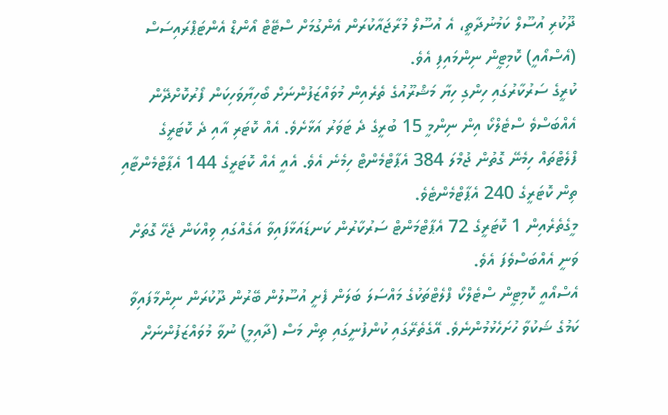ދޫކުރި އުސޫލް ކަމުނުދާތީ، އެ އުސޫލް މުރާޖައާކުރަން އެންގުމަށް ސްޓޭޓް އޯންޑް އެންޓަޕްރައިސަސް (އެސްއޯއީ) ކޮމިޓީން ނިންމައިފި އެވެ.
ކުރީގެ ސަރުކާރުގައި ހިންގި ހިޔާ މަޝްރޫއުގެ ތެރެއިން މުވައްޒަފުންނަށް ބޯހިޔާވަހިކަން ފޯރުކޮށްދޭން އެއްބަސްވެ ސްޓެލްކޯ އިން ނިންމީ 15 ބުރީގެ ދެ ޓަވަރު އަޅާށެވެ. އެއް ކޮޓަރި އާއި ދެ ކޮޓަރީގެ ފްލެޓްތައް ހިމެނޭ ގޮތުން ޖުމްލަ 384 އެޕާޓްމެންޓް ހިމެނެ އެވެ. އެއީ އެއް ކޮޓަރީގެ 144 އެޕާޓްމެންޓާއި ތިން ކޮޓަރީގެ 240 އެޕާޓްމެންޓެވެ.
މީގެތެރެއިން 1 ކޮޓަރީގެ 72 އެޕާޓްމަންޓް ސަރުކާރުން ކަނޑައަޅާފައިވާ އަގެއްގައި ވިއްކަން ޖެހޭ ގޮތަށް ވަނީ އެއްބަސްވެފަ އެވެ.
އެސްއޯއީ ކޮމިޓީން ސްޓެލްކޯ ފްލެޓްތަކުގެ މައްސަލަ ބަލަން ފެށީ އުސޫލުން ބޭރުން ދޫކުރަން ނިންމާފައިވާ ކަމުގެ ޝަކުވާ ހުށަހެޅުމުންނެވެ. އޭގެތެރޭގައި ކުންފުނީގައި ތިން މަސް (ދާއިމީ) ނުވާ މުވައްޒަފުންނަށް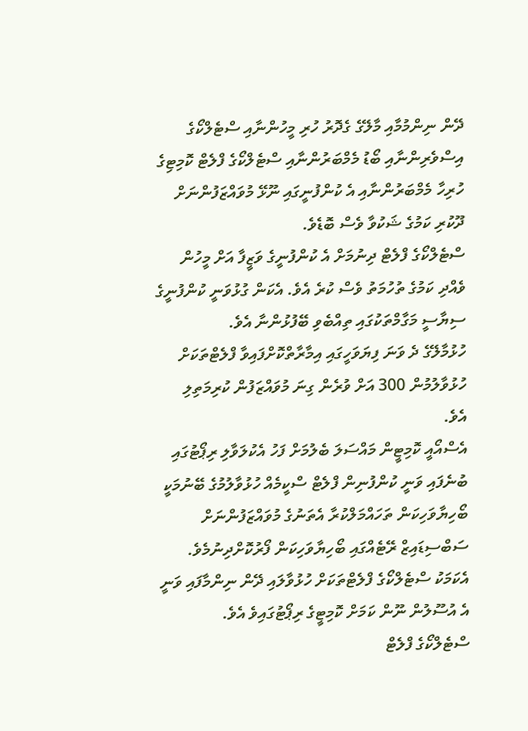ދޭން ނިންމުމާއި މާލޭގެ ގެދޮރު ހުރި މީހުންނާއި ސްޓެލްކޯގެ އިސްވެރިންނާއި ބޯޑު މެމްބަރުންނާއި ސްޓެލްކޯގެ ފްލެޓް ކޮމިޓިގެ ހުރިހާ މެމްބަރުންނާއި އެ ކުންފުނީގައި ނޫޅޭ މުވައްޒަފުންނަށް ދޫކުރި ކަމުގެ ޝަކުވާ ވެސް ބޮޑެވެ.
ސްޓެލްކޯގެ ފްލެޓް ދިނުމަށް އެ ކުންފުނީގެ ވަޒީފާ އަށް މީހުން ވެއްދި ކަމުގެ ތުހުމަތު ވެސް ކުރެ އެވެ. އެކަން ގުޅުވަނީ ކުންފުނީގެ ސިޔާސީ މަގާމްތަކުގައި ތިއްބެވި ބޭފުޅުންނާ އެވެ.
ހުޅުމާލޭގެ ދެ ވަނަ ފިޔަވަހީގައި އިމާރާތްކޮށްފައިވާ ފްލެޓްތަކަށް ހުޅުވާލުމުން 300 އަށް ވުރެން ގިނަ މުވައްޒަފުން ކުރިމަތިލި އެވެ.
އެސްއޯއީ ކޮމިޓީން މައްސަލަ ބެލުމަށް ފަހު އެކުލަވާލި ރިޕޯޓުގައި ބުނެފައި ވަނީ ކުންފުނިން ފްލެޓް ސްކީމެއް ހުޅުވާލުމުގެ ބޭނުމަކީ ބޯހިޔާވަހިކަން ތަހައްމަލްކުރާ އެތަނުގެ މުވައްޒަފުންނަށް ސަބްސިޑައިޒް ރޭޓެއްގައި ބޯހިޔާވަހިކަން ފޯރުކޮށްދިނުމެވެ. އެކަމަކު ސްޓެލްކޯގެ ފްލެޓްތަކަށް ހުޅުވާލައި ދޭން ނިންމާފައި ވަނީ އެ އުސޫލުން ނޫން ކަމަށް ކޮމިޓީގެ ރިޕޯޓުގައިވެ އެވެ.
ސްޓެލްކޯގެ ފްލެޓް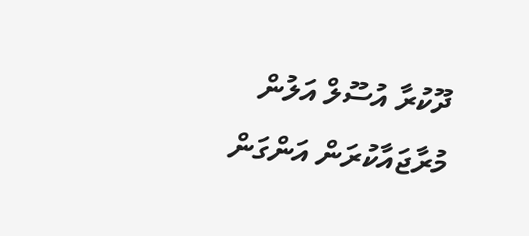ދޫކުރާ އުސޫލް އަލުން މުރާޖައާކުރަން އަންގަން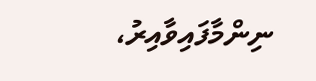ނިންމާފައިވާއިރު،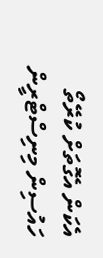އެކަން އެގޮތަށް ކުރޭތޯ ހައުސިން މިނިސްޓްރީން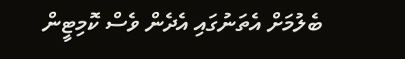ބެލުމަށް އެތަނުގައި އެދެން ވެސް ކޮމިޓީން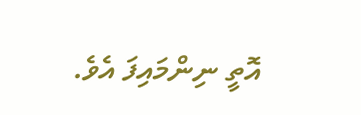އޮތީ ނިންމައިފަ އެވެ.